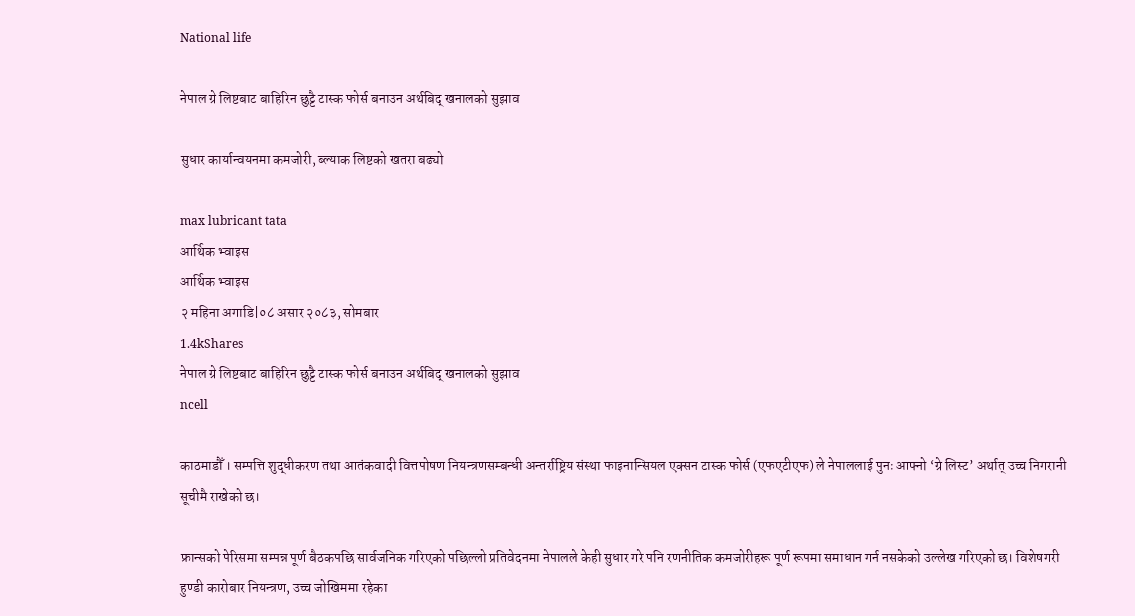National life

नेपाल ग्रे लिष्टबाट बाहिरिन छुट्टै टास्क फोर्स बनाउन अर्थबिद् खनालको सुझाव

सुधार कार्यान्वयनमा कमजोरी, ब्ल्याक लिष्टको खतरा बढ्यो

max lubricant tata
आर्थिक भ्वाइस
आर्थिक भ्वाइस
२ महिना अगाडि|०८ असार २०८३, सोमबार
1.4kShares
नेपाल ग्रे लिष्टबाट बाहिरिन छुट्टै टास्क फोर्स बनाउन अर्थबिद् खनालको सुझाव
ncell

काठमाडौँ । सम्पत्ति शुद्धीकरण तथा आतंकवादी वित्तपोषण नियन्त्रणसम्बन्धी अन्तर्राष्ट्रिय संस्था फाइनान्सियल एक्सन टास्क फोर्स (एफएटीएफ) ले नेपाललाई पुनः आफ्नो ‘ग्रे लिस्ट’ अर्थात् उच्च निगरानी सूचीमै राखेको छ।

फ्रान्सको पेरिसमा सम्पन्न पूर्ण बैठकपछि सार्वजनिक गरिएको पछिल्लो प्रतिवेदनमा नेपालले केही सुधार गरे पनि रणनीतिक कमजोरीहरू पूर्ण रूपमा समाधान गर्न नसकेको उल्लेख गरिएको छ। विशेषगरी हुण्डी कारोबार नियन्त्रण, उच्च जोखिममा रहेका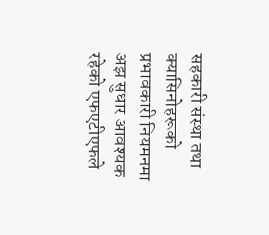सहकारी संस्था तथा क्यासिनोहरूको प्रभावकारी नियमनमा अझ सुधार आवश्यक रहेको एफएटीएफले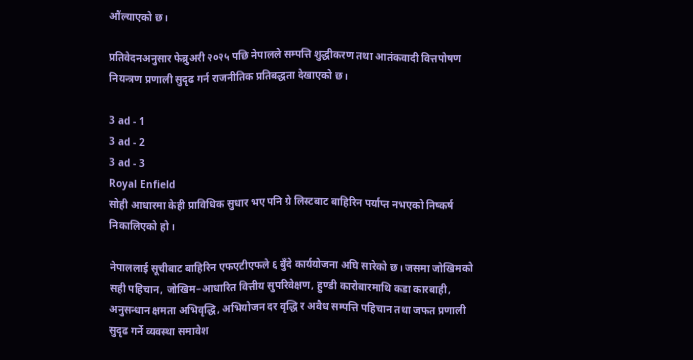औंल्याएको छ।

प्रतिवेदनअनुसार फेब्रुअरी २०२५ पछि नेपालले सम्पत्ति शुद्धीकरण तथा आतंकवादी वित्तपोषण नियन्त्रण प्रणाली सुदृढ गर्न राजनीतिक प्रतिबद्धता देखाएको छ।

3 ad - 1
3 ad - 2
3 ad - 3
Royal Enfield
सोही आधारमा केही प्राविधिक सुधार भए पनि ग्रे लिस्टबाट बाहिरिन पर्याप्त नभएको निष्कर्ष निकालिएको हो।

नेपाललाई सूचीबाट बाहिरिन एफएटीएफले ६ बुँदे कार्ययोजना अघि सारेको छ। जसमा जोखिमको सही पहिचान, जोखिम–आधारित वित्तीय सुपरिवेक्षण, हुण्डी कारोबारमाथि कडा कारबाही, अनुसन्धान क्षमता अभिवृद्धि, अभियोजन दर वृद्धि र अवैध सम्पत्ति पहिचान तथा जफत प्रणाली सुदृढ गर्ने व्यवस्था समावेश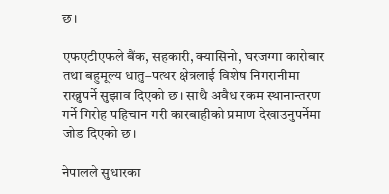छ।

एफएटीएफले बैंक, सहकारी, क्यासिनो, घरजग्गा कारोबार तथा बहुमूल्य धातु–पत्थर क्षेत्रलाई विशेष निगरानीमा राख्नुपर्ने सुझाव दिएको छ। साथै अवैध रकम स्थानान्तरण गर्ने गिरोह पहिचान गरी कारबाहीको प्रमाण देखाउनुपर्नेमा जोड दिएको छ।

नेपालले सुधारका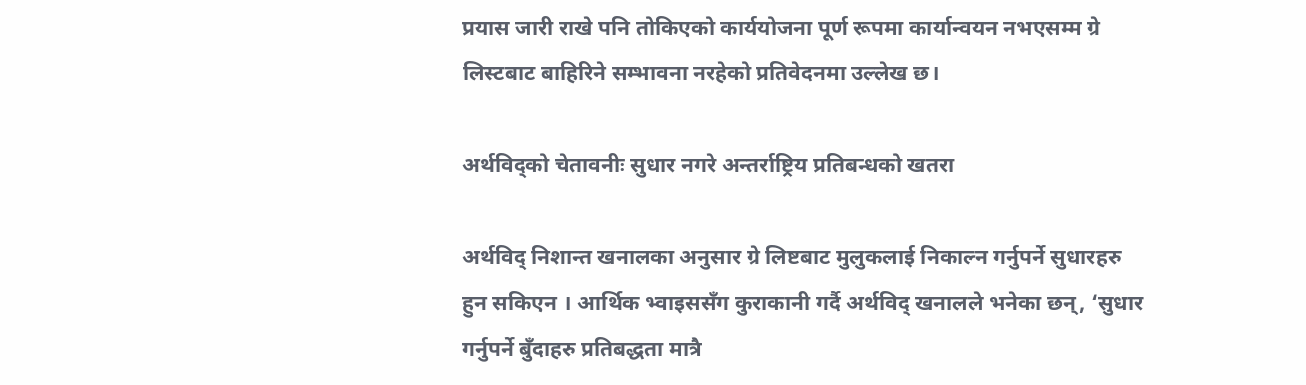प्रयास जारी राखे पनि तोकिएको कार्ययोजना पूर्ण रूपमा कार्यान्वयन नभएसम्म ग्रे लिस्टबाट बाहिरिने सम्भावना नरहेको प्रतिवेदनमा उल्लेख छ।

अर्थविद्को चेतावनीः सुधार नगरे अन्तर्राष्ट्रिय प्रतिबन्धको खतरा

अर्थविद् निशान्त खनालका अनुसार ग्रे लिष्टबाट मुलुकलाई निकाल्न गर्नुपर्ने सुधारहरु हुन सकिएन । आर्थिक भ्वाइससँग कुराकानी गर्दै अर्थविद् खनालले भनेका छन्, ‘सुधार गर्नुपर्ने बुँदाहरु प्रतिबद्धता मात्रै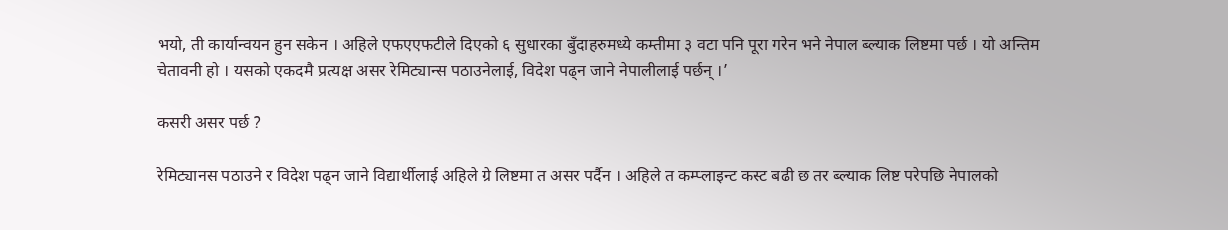भयो, ती कार्यान्वयन हुन सकेन । अहिले एफएएफटीले दिएको ६ सुधारका बुँदाहरुमध्ये कम्तीमा ३ वटा पनि पूरा गरेन भने नेपाल ब्ल्याक लिष्टमा पर्छ । यो अन्तिम चेतावनी हो । यसको एकदमै प्रत्यक्ष असर रेमिट्यान्स पठाउनेलाई, विदेश पढ्न जाने नेपालीलाई पर्छन् ।’

कसरी असर पर्छ ?

रेमिट्यानस पठाउने र विदेश पढ्न जाने विद्यार्थीलाई अहिले ग्रे लिष्टमा त असर पर्दैन । अहिले त कम्प्लाइन्ट कस्ट बढी छ तर ब्ल्याक लिष्ट परेपछि नेपालको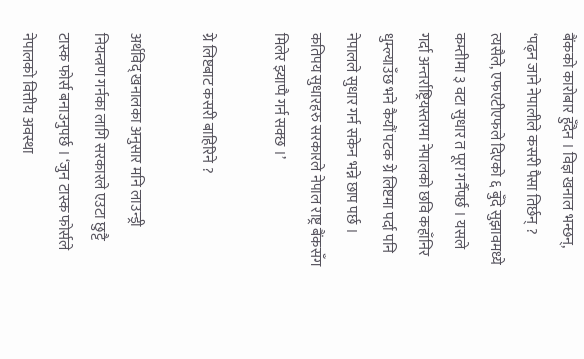बैंकको कारोबार हुँदैन । विज्ञ खनाल भन्छन्, ‘पढ्न जाने नेपालीले कसरी पैसा तिर्छन् ? त्यसैले, एफएटीएफले दिएको ६ बुँदे सुझावमध्ये कम्तीमा ३ वटा सुधार त पूरा गर्नैपर्छ । यसले गर्दा अन्तर्राष्ट्रियस्तरमा नेपालको छवि कहाँनिर धुम्ल्याउँछ भने कैयौं पटक ग्रे लिष्टमा पर्दा पनि नेपालले सुधार गर्न सकेन भन्ने छाप पर्छ । कतिपय सुधारहरु सरकारले नेपाल राष्ट्र बैंकसँग मिलेर झ्याप्पै गर्न सक्छ ।’

ग्रे लिष्टबाट कसरी बाहिरिने ?

अर्थविद् खनालका अनुसार मनि लाउन्ड्री नियन्त्रण गर्नका लागि सरकारले एउटा छुट्टै टास्क फोर्स बनाउनुपर्छ । ‘जुन टास्क फोर्सले नेपालको वित्तीय अवस्था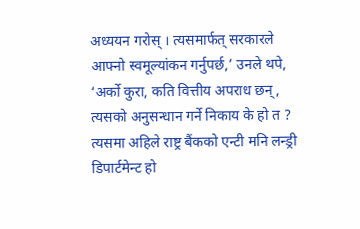अध्ययन गरोस् । त्यसमार्फत् सरकारले आफ्नो स्वमूल्यांकन गर्नुपर्छ,’ उनले थपे, ‘अर्को कुरा, कति वित्तीय अपराध छन्, त्यसको अनुसन्धान गर्ने निकाय के हो त ? त्यसमा अहिले राष्ट्र बैंकको एन्टी मनि लन्ड्री डिपार्टमेन्ट हो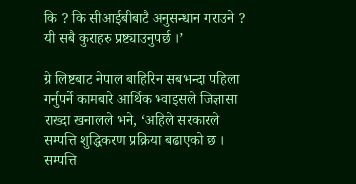कि ? कि सीआईबीबाटै अनुसन्धान गराउने ? यी सबै कुराहरु प्रष्ट्याउनुपर्छ ।’

ग्रे लिष्टबाट नेपाल बाहिरिन सबभन्दा पहिला गर्नुपर्ने कामबारे आर्थिक भ्वाइसले जिज्ञासा राख्दा खनालले भने, ‘अहिले सरकारले सम्पत्ति शुद्धिकरण प्रक्रिया बढाएको छ । सम्पत्ति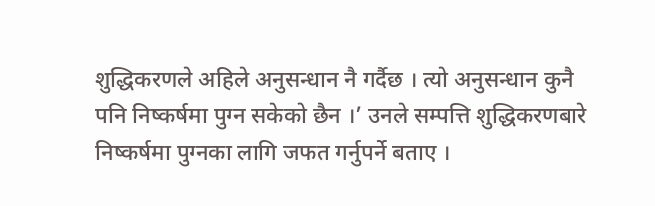शुद्धिकरणले अहिले अनुसन्धान नै गर्दैछ । त्यो अनुसन्धान कुनै पनि निष्कर्षमा पुग्न सकेको छैन ।’ उनले सम्पत्ति शुद्धिकरणबारे निष्कर्षमा पुग्नका लागि जफत गर्नुपर्ने बताए ।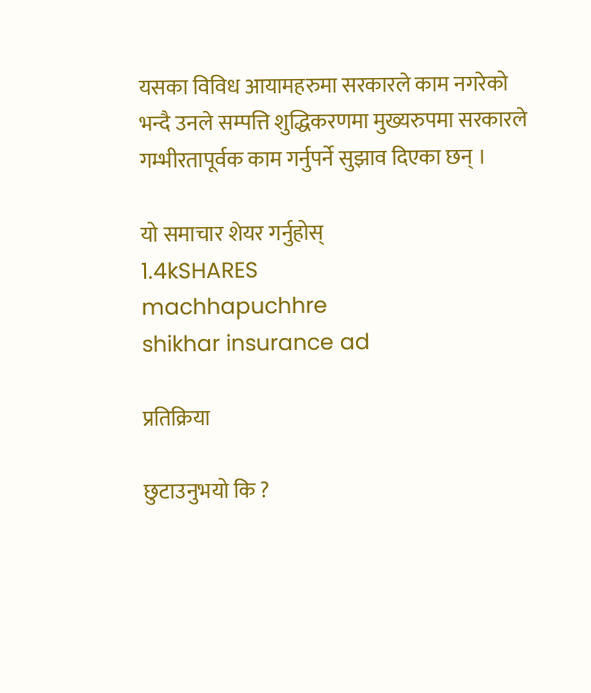यसका विविध आयामहरुमा सरकारले काम नगरेको भन्दै उनले सम्पत्ति शुद्धिकरणमा मुख्यरुपमा सरकारले गम्भीरतापूर्वक काम गर्नुपर्ने सुझाव दिएका छन् ।

यो समाचार शेयर गर्नुहोस्
1.4kSHARES
machhapuchhre
shikhar insurance ad

प्रतिक्रिया

छुटाउनुभयो कि ?